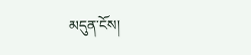མདུན་ངོས།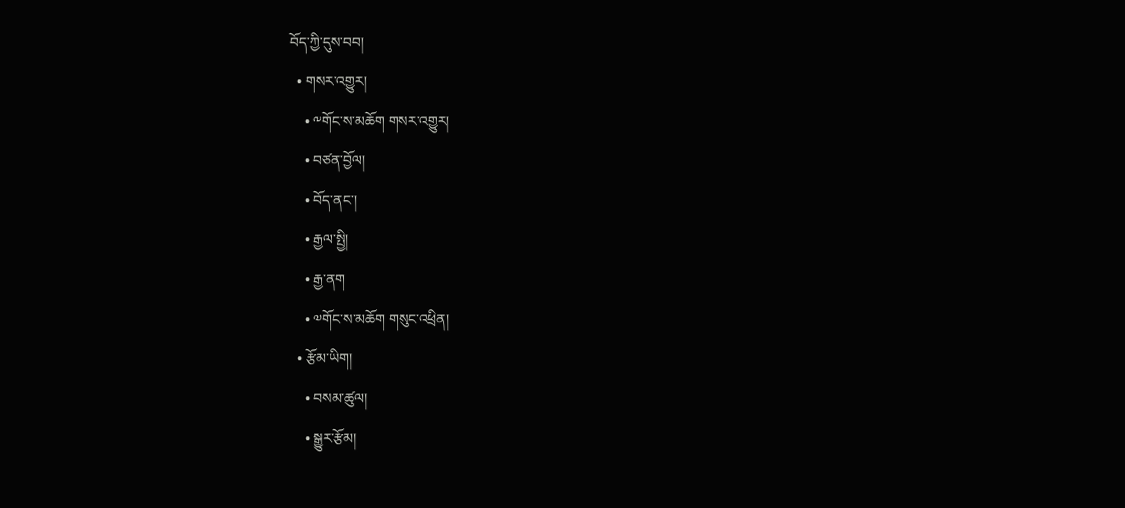བོད་ཀྱི་དུས་བབ།
  • གསར་འགྱུར།
    • ༸གོང་ས་མཆོག གསར་འགྱུར།
    • བཙན་བྱོལ།
    • བོད་ནང་།
    • རྒྱལ་སྤྱི།
    • རྒྱ་ནག
    • ༧གོང་ས་མཆོག གསུང་འཕྲིན།
  • རྩོམ་ཡིག།
    • བསམ་ཚུལ།
    • སྒྱུར་རྩོམ།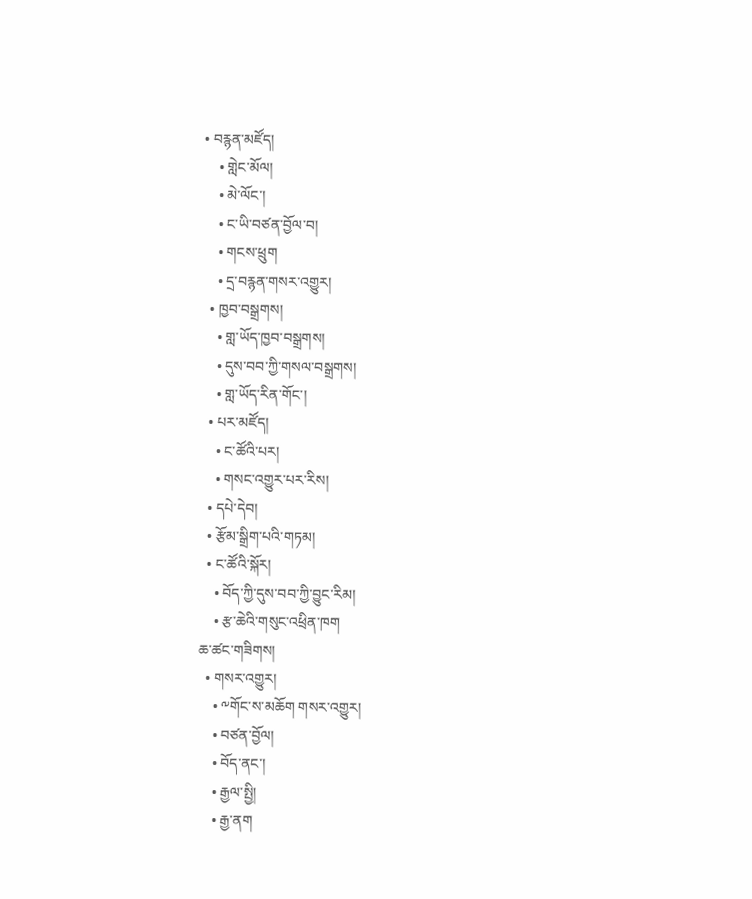• བརྙན་མཛོད།
    • གླེང་མོལ།
    • མེ་ལོང་།
    • ང་ཡི་བཙན་བྱོལ་བ།
    • གངས་ཕྲུག
    • དྲ་བརྙན་གསར་འགྱུར།
  • ཁྱབ་བསྒྲགས།
    • གླ་ཡོད་ཁྱབ་བསྒྲགས།
    • དུས་བབ་ཀྱི་གསལ་བསྒྲགས།
    • གླ་ཡོད་རིན་གོང་།
  • པར་མཛོད།
    • ང་ཚོའི་པར།
    • གསང་འགྱུར་པར་རིས།
  • དཔེ་དེབ།
  • རྩོམ་སྒྲིག་པའི་གཏམ།
  • ང་ཚོའི་སྐོར།
    • བོད་ཀྱི་དུས་བབ་ཀྱི་བྱུང་རིམ།
    • རྩ་ཆེའི་གསུང་འཕྲིན་ཁག
ཆ་ཚང་གཟིགས།
  • གསར་འགྱུར།
    • ༸གོང་ས་མཆོག གསར་འགྱུར།
    • བཙན་བྱོལ།
    • བོད་ནང་།
    • རྒྱལ་སྤྱི།
    • རྒྱ་ནག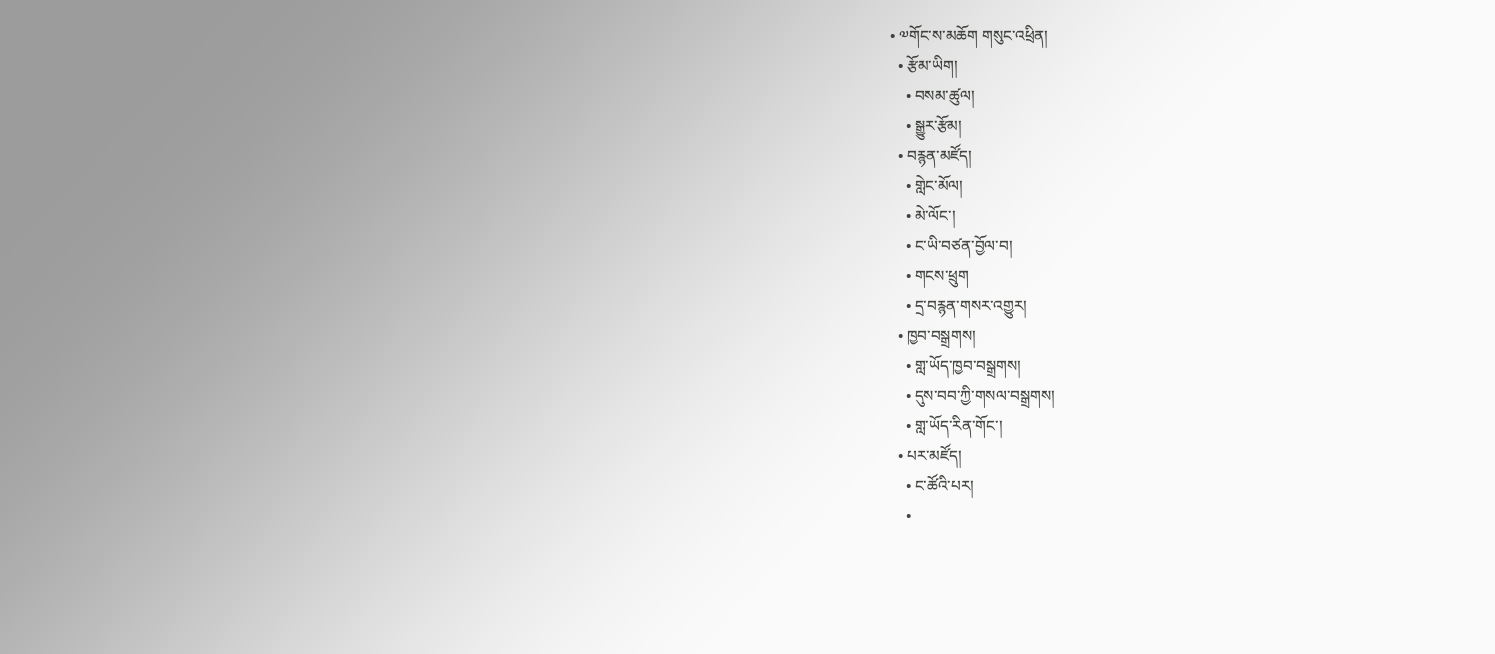• ༧གོང་ས་མཆོག གསུང་འཕྲིན།
  • རྩོམ་ཡིག།
    • བསམ་ཚུལ།
    • སྒྱུར་རྩོམ།
  • བརྙན་མཛོད།
    • གླེང་མོལ།
    • མེ་ལོང་།
    • ང་ཡི་བཙན་བྱོལ་བ།
    • གངས་ཕྲུག
    • དྲ་བརྙན་གསར་འགྱུར།
  • ཁྱབ་བསྒྲགས།
    • གླ་ཡོད་ཁྱབ་བསྒྲགས།
    • དུས་བབ་ཀྱི་གསལ་བསྒྲགས།
    • གླ་ཡོད་རིན་གོང་།
  • པར་མཛོད།
    • ང་ཚོའི་པར།
    •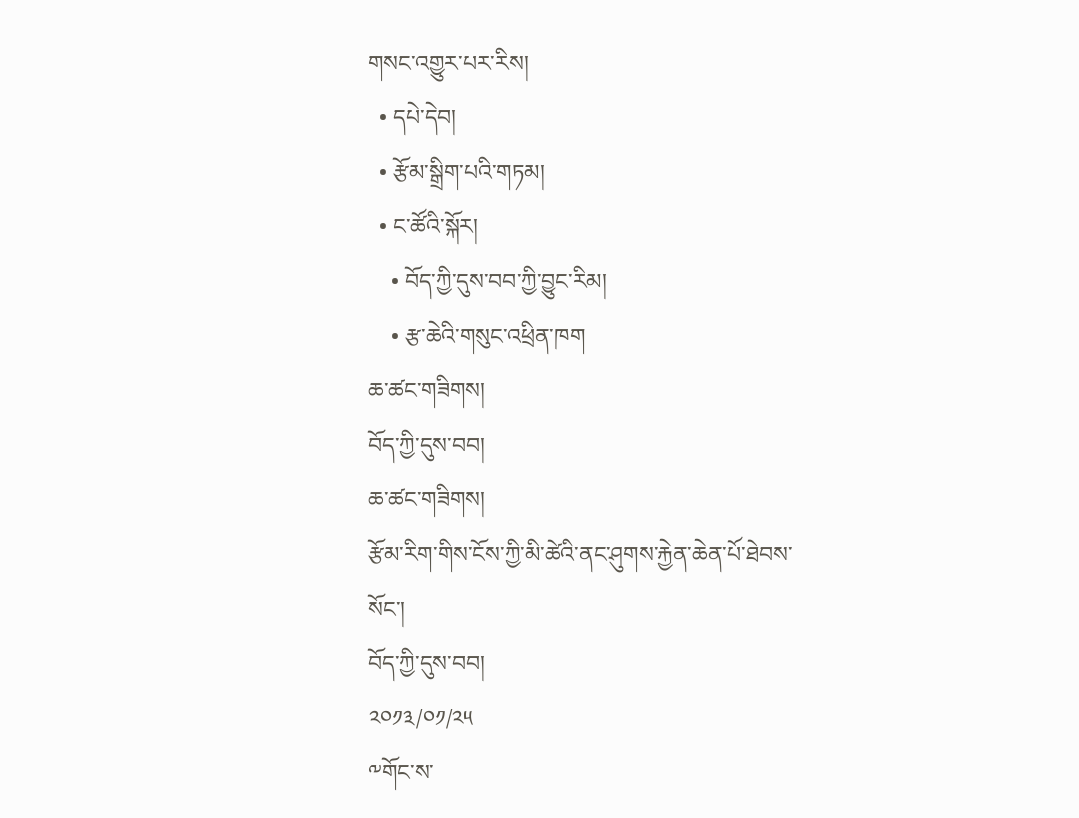གསང་འགྱུར་པར་རིས།
  • དཔེ་དེབ།
  • རྩོམ་སྒྲིག་པའི་གཏམ།
  • ང་ཚོའི་སྐོར།
    • བོད་ཀྱི་དུས་བབ་ཀྱི་བྱུང་རིམ།
    • རྩ་ཆེའི་གསུང་འཕྲིན་ཁག
ཆ་ཚང་གཟིགས།
བོད་ཀྱི་དུས་བབ།
ཆ་ཚང་གཟིགས།
རྩོམ་རིག་གིས་ངོས་ཀྱི་མི་ཚེའི་ནང་ཤུགས་རྐྱེན་ཆེན་པོ་ཐེབས་སོང་།
བོད་ཀྱི་དུས་བབ།
༢༠༡༣/༠༡/༢༥
༸གོང་ས་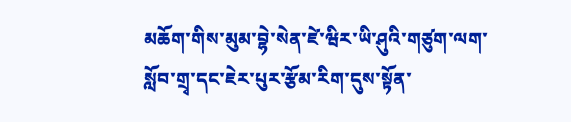མཆོག་གིས་མུམ་བྷེ་སེན་ཛེ་ཝིར་ཡི་ཤུའི་གཙུག་ལག་སློབ་གྲྭ་དང་ཇེར་པུར་རྩོམ་རིག་དུས་སྟོན་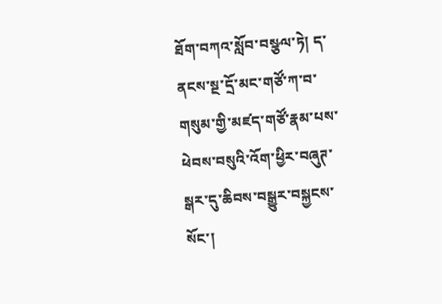ཐོག་བཀའ་སློབ་བསྩལ་ཏེ། ད་ནངས་སྔ་དྲོ་མང་གཙོ་ཀ་བ་གསུམ་གྱི་མཛད་གཙོ་རྣམ་པས་ཕེབས་བསུའི་འོག་ཕྱིར་བཞུཊ་སྒར་དུ་ཆིབས་བསྒྱུར་བསྐྱངས་སོང་།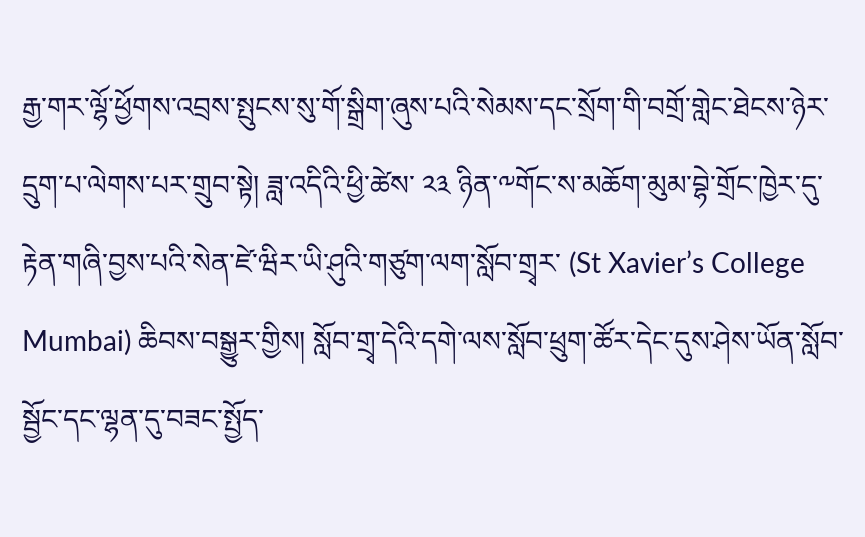རྒྱ་གར་ལྷོ་ཕྱོགས་འབྲས་སྤུངས་སུ་གོ་སྒྲིག་ཞུས་པའི་སེམས་དང་སྲོག་གི་བགྲོ་གླེང་ཐེངས་ཉེར་དྲུག་པ་ལེགས་པར་གྲུབ་སྟེ། ཟླ་འདིའི་ཕྱི་ཚེས་ ༢༣ ཉིན་༸གོང་ས་མཆོག་མུམ་བྷེ་གྲོང་ཁྱེར་དུ་རྟེན་གཞི་བྱས་པའི་སེན་ཛེ་ཝིར་ཡི་ཤུའི་གཙུག་ལག་སློབ་གྲྭར་ (St Xavier’s College Mumbai) ཆིབས་བསྒྱུར་གྱིས། སློབ་གྲྭ་དེའི་དགེ་ལས་སློབ་ཕྲུག་ཚོར་དེང་དུས་ཤེས་ཡོན་སློབ་སྦྱོང་དང་ལྷན་དུ་བཟང་སྤྱོད་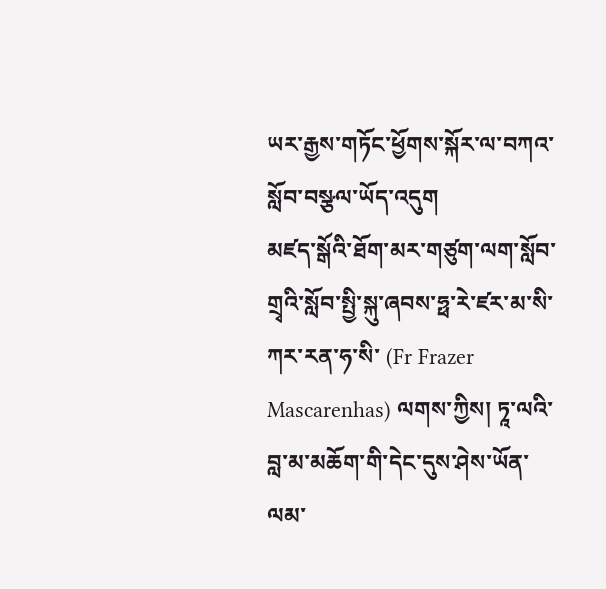ཡར་རྒྱས་གཏོང་ཕྱོགས་སྐོར་ལ་བཀའ་སློབ་བསྩལ་ཡོད་འདུག
མཛད་སྒོའི་ཐོག་མར་གཙུག་ལག་སློབ་གྲྭའི་སློབ་སྤྱི་སྐུ་ཞབས་ཧྥ་རེ་ཛར་མ་སི་ཀར་རན་ཧ་སི་ (Fr Frazer Mascarenhas) ལགས་ཀྱིས། ཏཱ་ལའི་བླ་མ་མཆོག་གི་དེང་དུས་ཤེས་ཡོན་ལམ་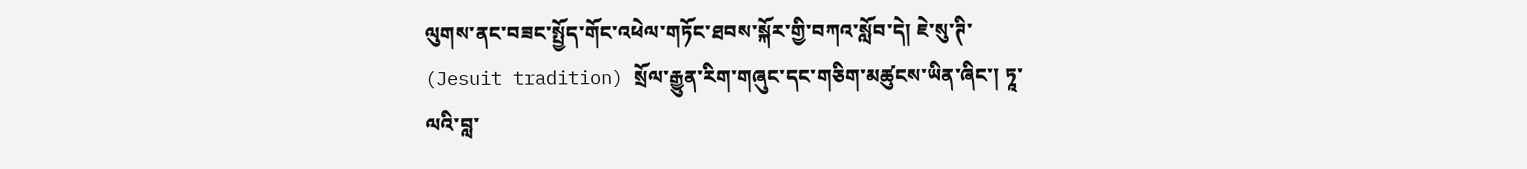ལུགས་ནང་བཟང་སྤྱོད་གོང་འཕེལ་གཏོང་ཐབས་སྐོར་གྱི་བཀའ་སློབ་དེ། ཇེ་སུ་ཊི་ (Jesuit tradition) སྲོལ་རྒྱུན་རིག་གཞུང་དང་གཅིག་མཚུངས་ཡིན་ཞིང་། ཏཱ་ལའི་བླ་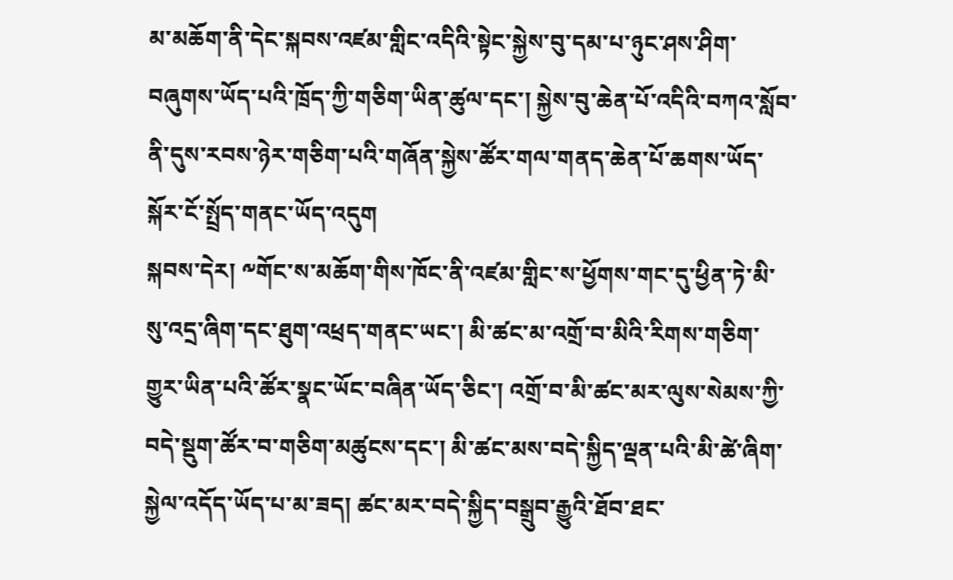མ་མཆོག་ནི་དེང་སྐབས་འཛམ་གླིང་འདིའི་སྟེང་སྐྱེས་བུ་དམ་པ་ཉུང་ཤས་ཤིག་བཞུགས་ཡོད་པའི་ཁྲོད་ཀྱི་གཅིག་ཡིན་ཚུལ་དང་། སྐྱེས་བུ་ཆེན་པོ་འདིའི་བཀའ་སློབ་ནི་དུས་རབས་ཉེར་གཅིག་པའི་གཞོན་སྐྱེས་ཚོར་གལ་གནད་ཆེན་པོ་ཆགས་ཡོད་སྐོར་ངོ་སྤྲོད་གནང་ཡོད་འདུག
སྐབས་དེར། ༸གོང་ས་མཆོག་གིས་ཁོང་ནི་འཛམ་གླིང་ས་ཕྱོགས་གང་དུ་ཕྱིན་ཏེ་མི་སུ་འདྲ་ཞིག་དང་ཐུག་འཕྲད་གནང་ཡང་། མི་ཚང་མ་འགྲོ་བ་མིའི་རིགས་གཅིག་གྱུར་ཡིན་པའི་ཚོར་སྣང་ཡོང་བཞིན་ཡོད་ཅིང་། འགྲོ་བ་མི་ཚང་མར་ལུས་སེམས་ཀྱི་བདེ་སྡུག་ཚོར་བ་གཅིག་མཚུངས་དང་། མི་ཚང་མས་བདེ་སྐྱིད་ལྡན་པའི་མི་ཚེ་ཞིག་སྐྱེལ་འདོད་ཡོད་པ་མ་ཟད། ཚང་མར་བདེ་སྐྱིད་བསྒྲུབ་རྒྱུའི་ཐོབ་ཐང་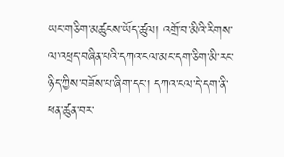ཡང་གཅིག་མཚུངས་ཡོད་ཚུལ། འགྲོ་བ་མིའི་རིགས་ལ་འཕྲད་བཞིན་པའི་དཀའ་ངལ་མང་དག་ཅིག་མི་རང་ཉིད་ཀྱིས་བཟོས་པ་ཞིག་དང་། དཀའ་ངལ་དེ་དག་ནི་ཕན་ཚུན་བར་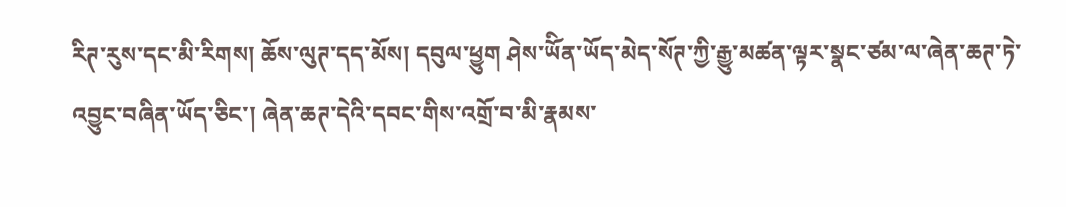རིཊ་རུས་དང་མི་རིགས། ཆོས་ལུཊ་དད་མོས། དབུལ་ཕྱུག ཤེས་ཡོིན་ཡོད་མེད་སོཊ་ཀྱི་རྒྱུ་མཚན་ལྟར་སྣང་ཙམ་ལ་ཞེན་ཆཊ་ཏེ་འབྱུང་བཞིན་ཡོད་ཅིང་། ཞེན་ཆཊ་དེའི་དབང་གིས་འགྲོ་བ་མི་རྣམས་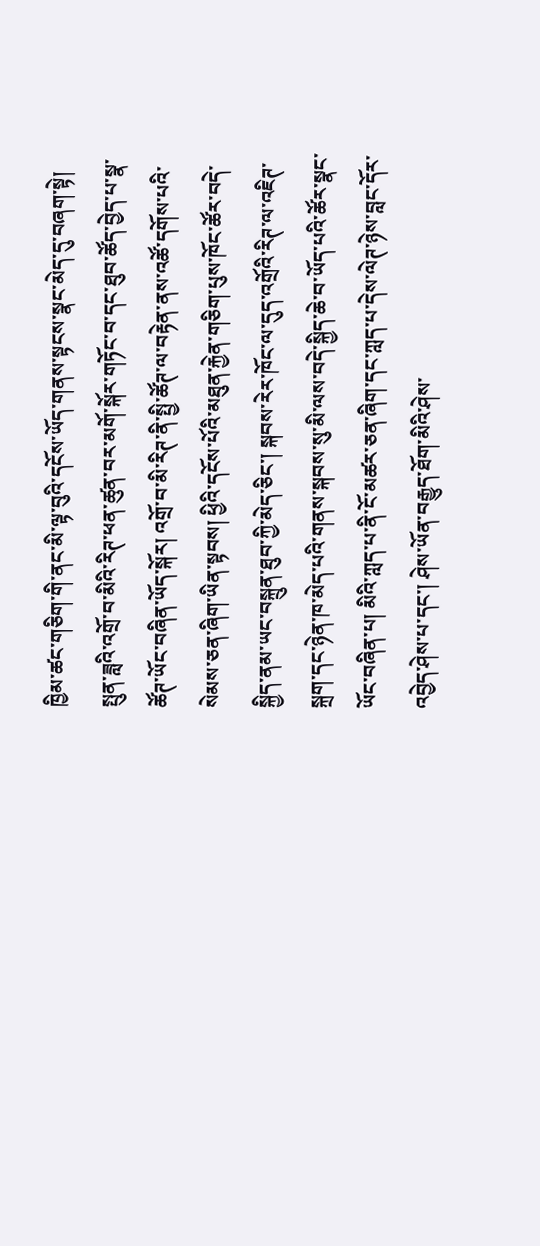ཁྱིམ་ཚང་གཅིག་གི་ནང་མི་ལྟ་བུའི་དངོས་ཡོད་གནས་སྟངས་སྣང་མེད་དུ་བཞག་སྟེ། སྤུན་ཟླའི་འགྲོ་བ་མིའི་རིཊ་ཕན་ཚུན་བར་མགོ་སྐོར་གཏོང་བ་དང་ཐུབ་ཚོད་བྱེད་པ་སྣ་ཚོཊ་ཡོང་བཞིན་ཡོད་སྐོར། འགྲོ་བ་མི་རིཊ་ནི་སྤྱི་ཚོཊ་ལ་བརྟེན་ནས་འཚོ་དགོས་པའི་སེམས་ཅན་ཞིག་ཡིན་སྟབས། ཕྱིའི་དངོས་པོའི་མཐུན་རྐྱེན་གཅིག་པུས་ཁོང་ཚོར་བདེ་སྐྱིད་ནམ་ཡང་བསྐྲུན་ཐུབ་ཀྱི་མེད་ཅིང་། སྐབས་རེར་ཁོང་ལ་དུད་འགྲོའི་རིཊ་ལ་འཇིཊ་སྐྲག་དང་ཉེན་ཁ་མེད་པའི་གནས་སྐབས་སུ་མི་ལས་བདེ་སྐྱིད་ཆེ་བ་ཡོད་པའི་ཚོར་སྣང་ཡོང་བཞིན་པ། མིའི་ཀླད་པ་ནི་ངོ་མཚར་ཅན་ཞིག་དང་ཀླད་པ་དེས་ལེཊ་ཉེས་བླང་དོར་འབྱེད་ཤེས་པ་དང་། ཤེས་ཡོན་བརྒྱུད་ཐོག་མིའི་ཤེས་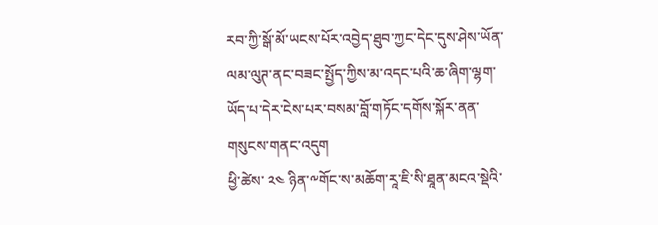རབ་ཀྱི་སྒོ་མོ་ཡངས་པོར་འབྱེད་ཐུབ་ཀྱང་དེང་དུས་ཤེས་ཡོན་ལམ་ལུཊ་ནང་བཟང་སྤྱོད་ཀྱིས་མ་འདང་པའི་ཆ་ཞིག་ལྷག་ཡོད་པ་དེར་ངེས་པར་བསམ་བློ་གཏོང་དགོས་སྐོར་ནན་གསུངས་གནང་འདུག
ཕྱི་ཚེས་ ༢༤ ཉིན་༸གོང་ས་མཆོག་རཱ་ཇི་སི་ཐཱན་མངའ་སྡེའི་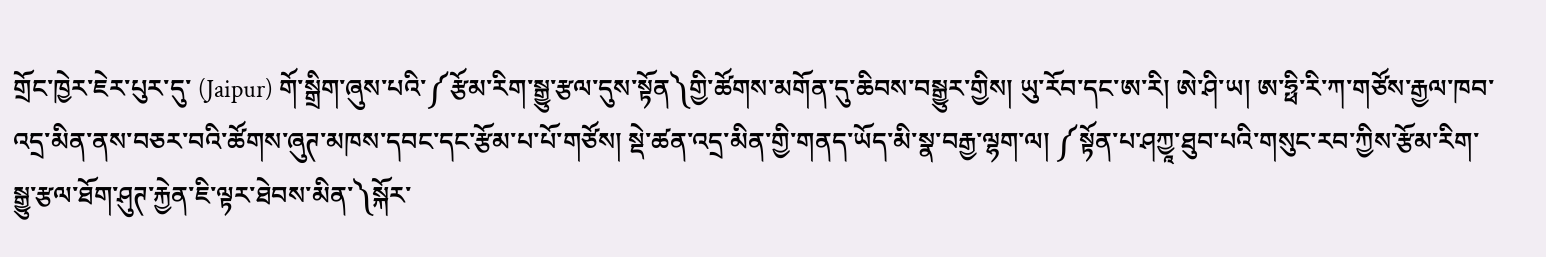གྲོང་ཁྱེར་ཇེར་པུར་དུ་ (Jaipur) གོ་སྒྲིག་ཞུས་པའི་༼རྩོམ་རིག་སྒྱུ་རྩལ་དུས་སྟོན༽གྱི་ཚོགས་མགོན་དུ་ཆིབས་བསྒྱུར་གྱིས། ཡུ་རོབ་དང་ཨ་རི། ཨེ་ཤི་ཡ། ཨ་ཧྥི་རི་ཀ་གཙོས་རྒྱལ་ཁབ་འདྲ་མིན་ནས་བཅར་བའི་ཚོགས་ཞུཊ་མཁས་དབང་དང་རྩོམ་པ་པོ་གཙོས། སྡེ་ཚན་འདྲ་མིན་གྱི་གནད་ཡོད་མི་སྣ་བརྒྱ་ལྷག་ལ། ༼སྟོན་པ་ཤཀྱཱ་ཐུབ་པའི་གསུང་རབ་ཀྱིས་རྩོམ་རིག་སྒྱུ་རྩལ་ཐོག་ཤུཊ་རྐྱེན་ཇི་ལྟར་ཐེབས་མིན་༽སྐོར་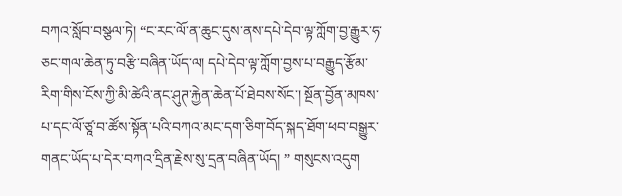བཀའ་སློབ་བསྩལ་ཏེ། “ང་རང་ལོ་ན་ཆུང་དུས་ནས་དཔེ་དེབ་ལྟ་ཀློག་བྱ་རྒྱུར་ཧ་ཅང་གལ་ཆེན་ཏུ་བརྩི་བཞིན་ཡོད་ལ། དཔེ་དེབ་ལྟ་ཀློག་བྱས་པ་བརྒྱུད་རྩོམ་རིག་གིས་ངོས་ཀྱི་མི་ཚེའི་ནང་ཤུཊ་རྐྱེན་ཆེན་པོ་ཐེབས་སོང་། སྔོན་བྱོན་མཁས་པ་དང་ལོ་ཙཱ་བ་ཚོས་སྟོན་པའི་བཀའ་མང་དག་ཅིག་བོད་སྐད་ཐོག་ཕབ་བསྒྱུར་གནང་ཡོད་པ་དེར་བཀའ་དྲིན་རྗེས་སུ་དྲན་བཞིན་ཡོད། ” གསུངས་འདུག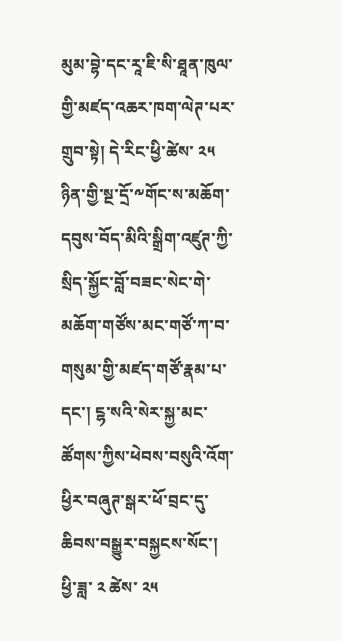མུམ་བྷེ་དང་རཱ་ཇི་སི་ཐཱན་ཁུལ་གྱི་མཛད་འཆར་ཁག་ལེཊ་པར་གྲུབ་སྟེ། དེ་རིང་ཕྱི་ཚེས་ ༢༥ ཉིན་གྱི་སྔ་དྲོ་༸གོང་ས་མཆོག་དབུས་བོད་མིའི་སྒྲིག་འཛུཊ་ཀྱི་སྲིད་སྐྱོང་བློ་བཟང་སེང་གེ་མཆོག་གཙོས་མང་གཙོ་ཀ་བ་གསུམ་གྱི་མཛད་གཙོ་རྣམ་པ་དང་། ངྷ་སའི་སེར་སྐྱ་མང་ཚོགས་ཀྱིས་ཕེབས་བསུའི་འོག་ཕྱིར་བཞུཊ་སྒར་ཕོ་བྲང་དུ་ཆིབས་བསྒྱུར་བསྐྱངས་སོང་།
ཕྱི་ཟླ་ ༢ ཚེས་ ༢༥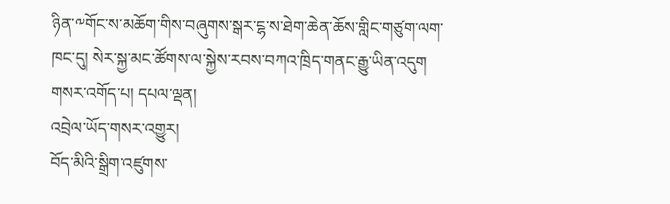ཉིན་༸གོང་ས་མཆོག་གིས་བཞུགས་སྒར་ངྷ་ས་ཐེག་ཆེན་ཆོས་གླིང་གཙུག་ལག་ཁང་དུ། སེར་སྐྱ་མང་ཚོགས་ལ་སྐྱེས་རབས་བཀའ་ཁྲིད་གནང་རྒྱུ་ཡིན་འདུག
གསར་འགོད་པ། དཔལ་ལྡན།
འབྲེལ་ཡོད་གསར་འགྱུར།
བོད་མིའི་སྒྲིག་འཛུགས་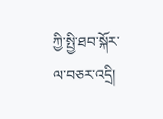ཀྱི་སྤྱི་ཐབ་སྐོར་ལ་བཅར་འདྲི།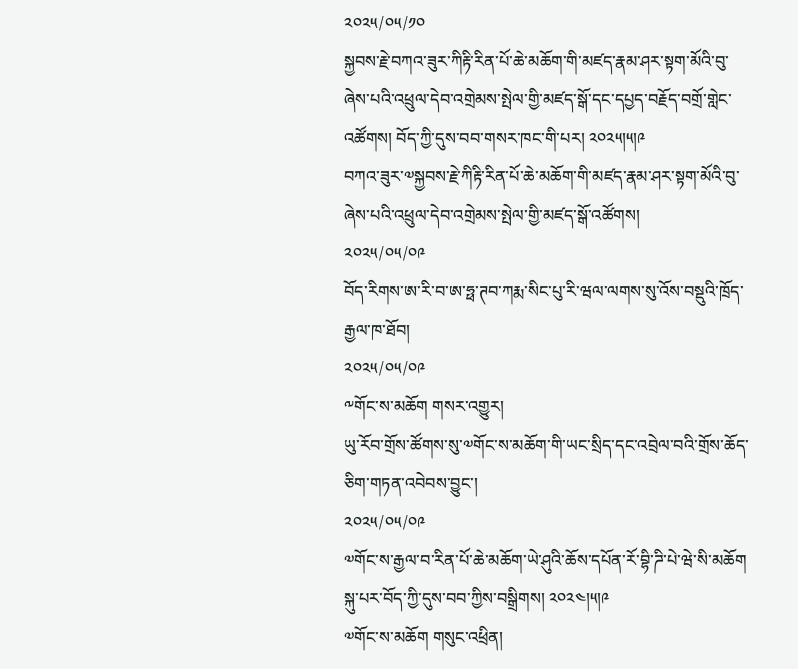༢༠༢༥/༠༥/༡༠
སྐྱབས་རྗེ་བཀའ་ཟུར་ཀིརྟི་རིན་པོ་ཆེ་མཆོག་གི་མཛད་རྣམ་ཤར་སྟག་མོའི་བུ་ཞེས་པའི་འཕྲུལ་དེབ་འགྲེམས་སྤེལ་གྱི་མཛད་སྒོ་དང་དཔྱད་བརྗོད་བགྲོ་གླེང་འཚོགས། བོད་ཀྱི་དུས་བབ་གསར་ཁང་གི་པར། ༢༠༢༥།༥།༩
བཀའ་ཟུར་༧སྐྱབས་རྗེ་ཀིརྟི་རིན་པོ་ཆེ་མཆོག་གི་མཛད་རྣམ་ཤར་སྟག་མོའི་བུ་ཞེས་པའི་འཕྲུལ་དེབ་འགྲེམས་སྤེལ་གྱི་མཛད་སྒོ་འཚོགས།
༢༠༢༥/༠༥/༠༩
བོད་རིགས་ཨ་རི་བ་ཨ་ཧྥ་ཊབ་ཀརྨ་སིང་པུ་རི་ཝལ་ལགས་སུ་འོས་བསྡུའི་ཁྲོད་རྒྱལ་ཁ་ཐོབ།
༢༠༢༥/༠༥/༠༩
༸གོང་ས་མཆོག གསར་འགྱུར།
ཡུ་རོབ་གྲོས་ཚོགས་སུ་༧གོང་ས་མཆོག་གི་ཡང་སྲིད་དང་འབྲེལ་བའི་གྲོས་ཆོད་ཅིག་གཏན་འབེབས་བྱུང་།
༢༠༢༥/༠༥/༠༩
༧གོང་ས་རྒྱལ་བ་རིན་པོ་ཆེ་མཆོག་ཡེ་ཤུའི་ཆོས་དཔོན་རོ་བྷི་ཌི་པེ་ཝེ་སི་མཆོག སྐུ་པར་བོད་ཀྱི་དུས་བབ་ཀྱིས་བསྒྲིགས། ༢༠༢༤།༥།༩
༧གོང་ས་མཆོག གསུང་འཕྲིན།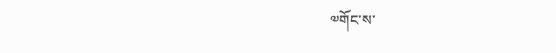༧གོང་ས་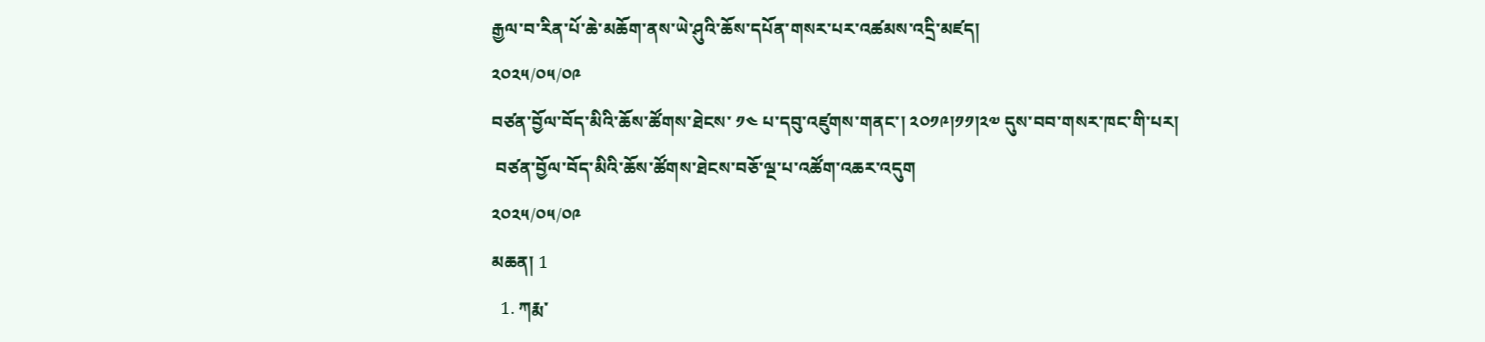རྒྱལ་བ་རིན་པོ་ཆེ་མཆོག་ནས་ཡེ་ཤུའི་ཆོས་དཔོན་གསར་པར་འཚམས་འདྲི་མཛད།
༢༠༢༥/༠༥/༠༩
བཙན་བྱོལ་བོད་མིའི་ཆོས་ཚོགས་ཐེངས་ ༡༤ པ་དབུ་འཛུགས་གནང་། ༢༠༡༩།༡༡།༢༧ དུས་བབ་གསར་ཁང་གི་པར།
 བཙན་བྱོལ་བོད་མིའི་ཆོས་ཚོགས་ཐེངས་བཅོ་ལྔ་པ་འཚོག་འཆར་འདུག
༢༠༢༥/༠༥/༠༩
མཆན། 1
  1. ཀརྨ་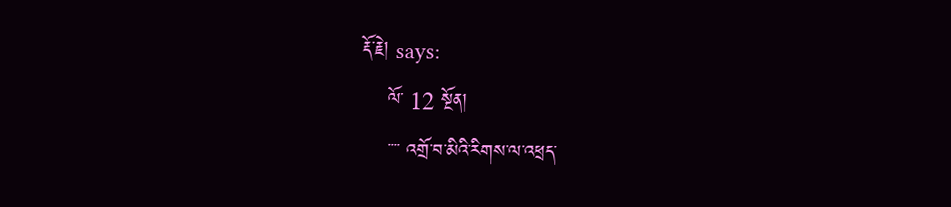རྡོ་རྗེ། says:
    ལོ་ 12 སྔོན།
    ་་་་ འགྲོ་བ་མིའི་རིགས་ལ་འཕྲད་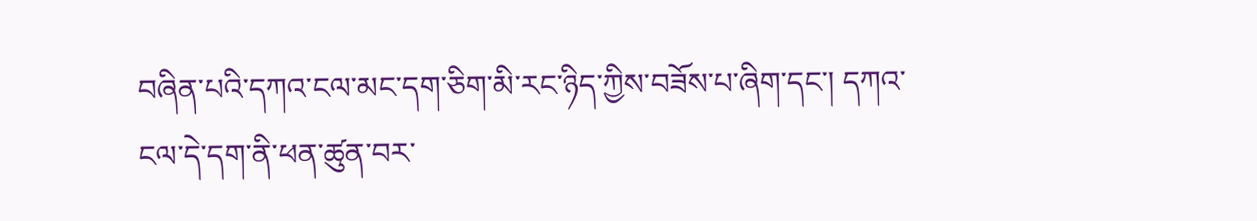བཞིན་པའི་དཀའ་ངལ་མང་དག་ཅིག་མི་རང་ཉིད་ཀྱིས་བཟོས་པ་ཞིག་དང་། དཀའ་ངལ་དེ་དག་ནི་ཕན་ཚུན་བར་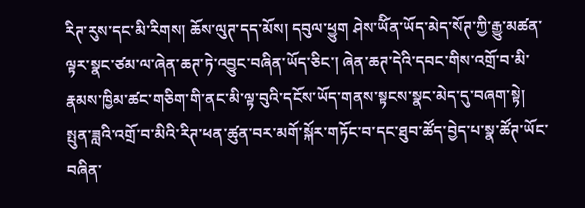རིཊ་རུས་དང་མི་རིགས། ཆོས་ལུཊ་དད་མོས། དབུལ་ཕྱུག ཤེས་ཡོིན་ཡོད་མེད་སོཊ་ཀྱི་རྒྱུ་མཚན་ལྟར་སྣང་ཙམ་ལ་ཞེན་ཆཊ་ཏེ་འབྱུང་བཞིན་ཡོད་ཅིང་། ཞེན་ཆཊ་དེའི་དབང་གིས་འགྲོ་བ་མི་རྣམས་ཁྱིམ་ཚང་གཅིག་གི་ནང་མི་ལྟ་བུའི་དངོས་ཡོད་གནས་སྟངས་སྣང་མེད་དུ་བཞག་སྟེ། སྤུན་ཟླའི་འགྲོ་བ་མིའི་རིཊ་ཕན་ཚུན་བར་མགོ་སྐོར་གཏོང་བ་དང་ཐུབ་ཚོད་བྱེད་པ་སྣ་ཚོཊ་ཡོང་བཞིན་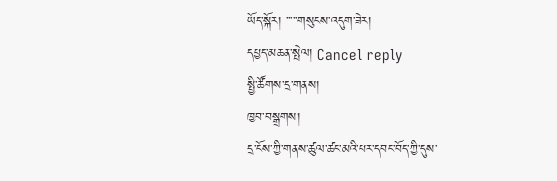ཡོད་སྐོར། ་་་་་གསུངས་འདུག་ཟེར།
དཔྱད་མཆན་སྤེལ། Cancel reply
སྤྱི་ཚོགས་དྲ་གནས།
ཁྱབ་བསྒྲགས།
དྲ་ངོས་ཀྱི་གནས་ཚུལ་ཚང་མའི་པར་དབང་བོད་ཀྱི་དུས་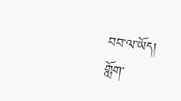བབ་ལ་ཡོད།
གློག་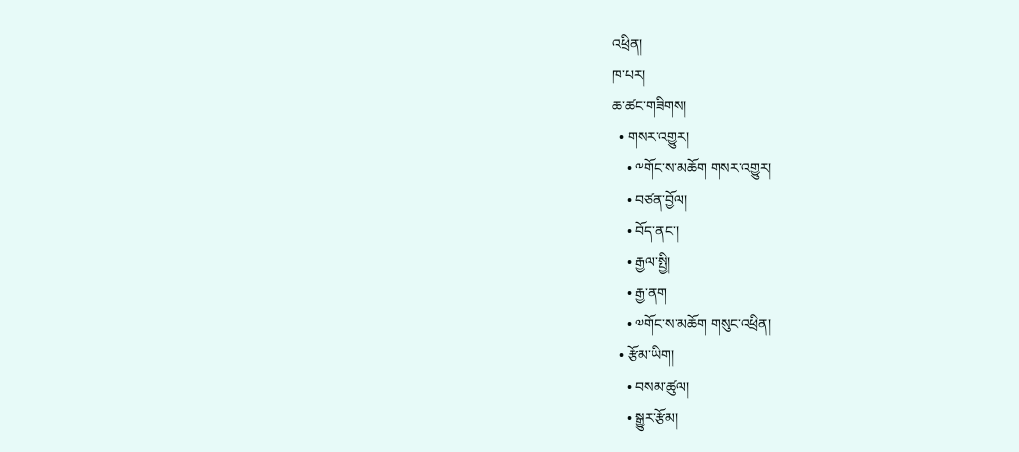འཕྲིན།
ཁ་པར།
ཆ་ཚང་གཟིགས།
  • གསར་འགྱུར།
    • ༸གོང་ས་མཆོག གསར་འགྱུར།
    • བཙན་བྱོལ།
    • བོད་ནང་།
    • རྒྱལ་སྤྱི།
    • རྒྱ་ནག
    • ༧གོང་ས་མཆོག གསུང་འཕྲིན།
  • རྩོམ་ཡིག།
    • བསམ་ཚུལ།
    • སྒྱུར་རྩོམ།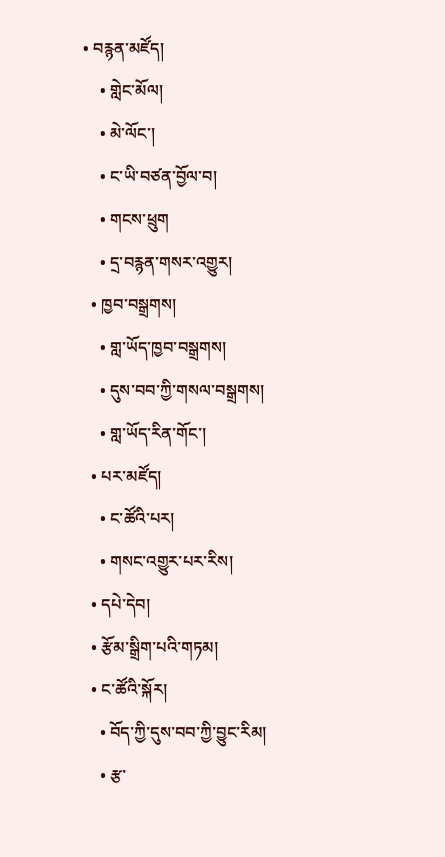• བརྙན་མཛོད།
    • གླེང་མོལ།
    • མེ་ལོང་།
    • ང་ཡི་བཙན་བྱོལ་བ།
    • གངས་ཕྲུག
    • དྲ་བརྙན་གསར་འགྱུར།
  • ཁྱབ་བསྒྲགས།
    • གླ་ཡོད་ཁྱབ་བསྒྲགས།
    • དུས་བབ་ཀྱི་གསལ་བསྒྲགས།
    • གླ་ཡོད་རིན་གོང་།
  • པར་མཛོད།
    • ང་ཚོའི་པར།
    • གསང་འགྱུར་པར་རིས།
  • དཔེ་དེབ།
  • རྩོམ་སྒྲིག་པའི་གཏམ།
  • ང་ཚོའི་སྐོར།
    • བོད་ཀྱི་དུས་བབ་ཀྱི་བྱུང་རིམ།
    • རྩ་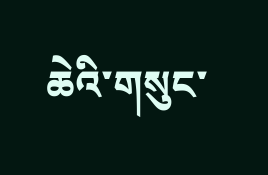ཆེའི་གསུང་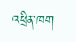འཕྲིན་ཁག